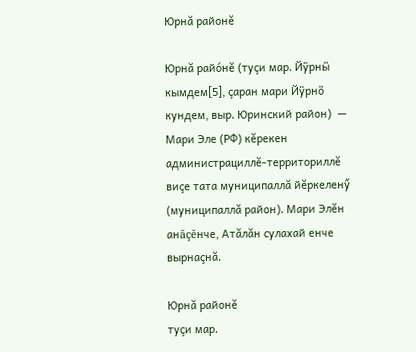Юрнă районĕ

Юрнă райо́нĕ (туçи мар. Йӱрнӹ кымдем[5], çаран мари Йӱрнӧ кундем, выр. Юринский район)  — Мари Эле (РФ) кĕрекен администрациллĕ-территориллĕ виçе тата муниципаллă йĕркеленӳ (муниципаллă район). Мари Элĕн анăçĕнче, Атăлăн сулахай енче вырнаçнă.

Юрнă районĕ
туçи мар.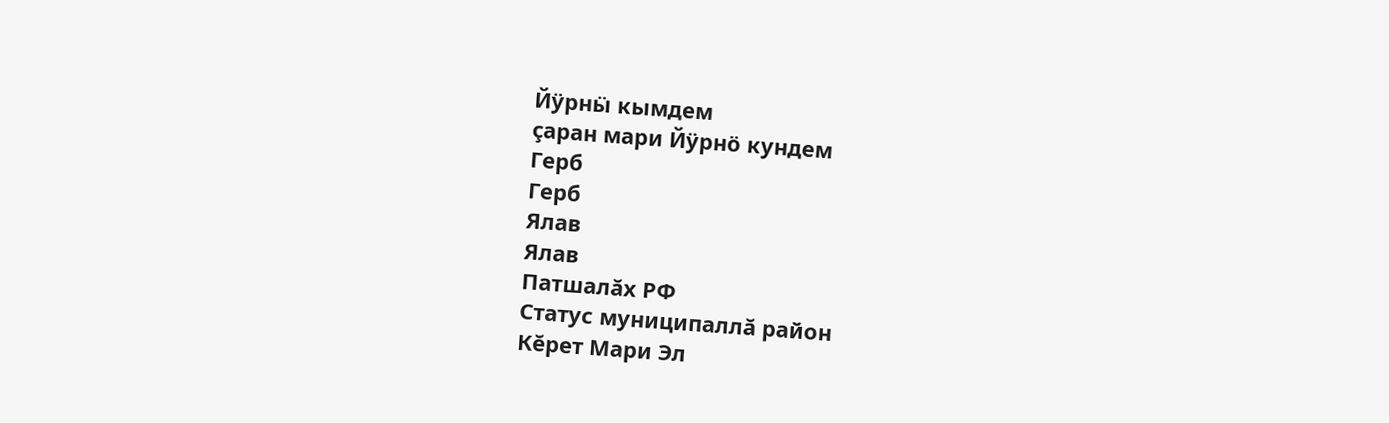Йӱрнӹ кымдем
çаран мари Йӱрнӧ кундем
Герб
Герб
Ялав
Ялав
Патшалăх РФ
Статус муниципаллă район
Кĕрет Мари Эл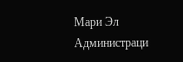Мари Эл
Администраци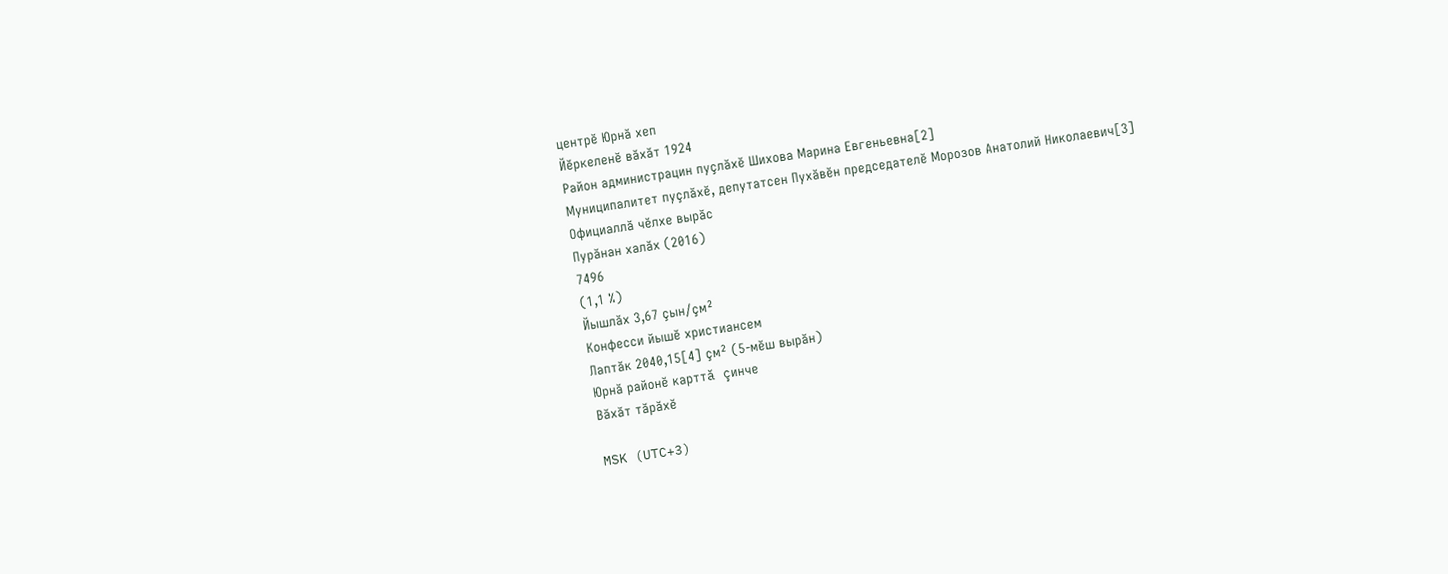центрĕ Юрнă хеп
Йĕркеленĕ вăхăт 1924
Район администрацин пуçлăхĕ Шихова Марина Евгеньевна[2]
Муниципалитет пуçлăхĕ, депутатсен Пухăвĕн председателĕ Морозов Анатолий Николаевич[3]
Официаллă чĕлхе вырăс
Пурăнан халăх (2016)
7496
(1,1 %)
Йышлăх 3,67 çын/çм²
Конфесси йышĕ христиансем
Лаптăк 2040,15[4] çм² (5-мĕш вырăн)
Юрнă районĕ карттă çинче
Вăхăт тăрăхĕ

MSK (UTC+3)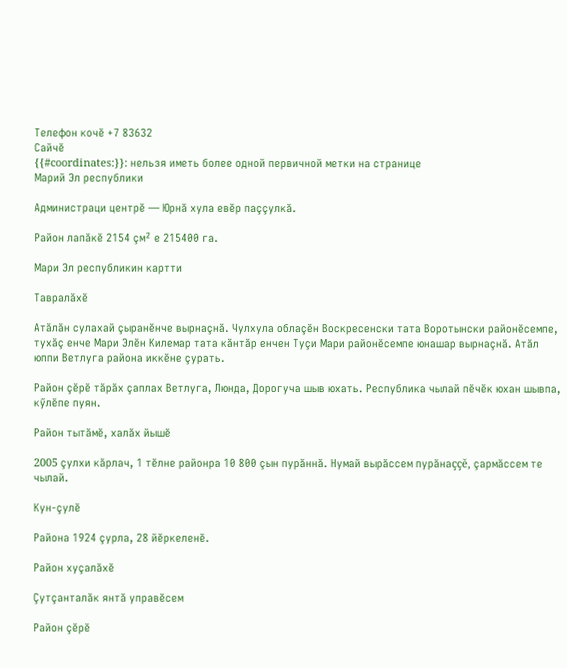Телефон кочĕ +7 83632
Сайчĕ
{{#coordinates:}}: нельзя иметь более одной первичной метки на странице
Марий Эл республики

Администраци центрĕ — Юрнă хула евĕр паççулкă.

Район лапăкĕ 2154 çм² е 215400 га.

Мари Эл республикин картти

Тавралăхĕ

Атăлăн сулахай çыранĕнче вырнаçнă. Чулхула облаçĕн Воскресенски тата Воротынски районĕсемпе, тухăç енче Мари Элĕн Килемар тата кăнтăр енчен Туçи Мари районĕсемпе юнашар вырнаçнă. Атăл юппи Ветлуга района иккĕне çурать.

Район çĕрĕ тăрăх çаплах Ветлуга, Люнда, Дорогуча шыв юхать. Республика чылай пĕчĕк юхан шывпа, кӳлĕпе пуян.

Район тытăмĕ, халăх йышĕ

2005 çулхи кăрлач, 1 тĕлне районра 10 800 çын пурăннă. Нумай вырăссем пурăнаççĕ, çармăссем те чылай.

Кун-çулĕ

Района 1924 çурла, 28 йĕркеленĕ.

Район хуçалăхĕ

Çутçанталăк янтă управĕсем

Район çĕрĕ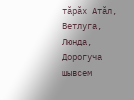тăрăх Атăл, Ветлуга, Люнда, Дорогуча шывсем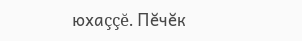юхаççĕ. Пĕчĕк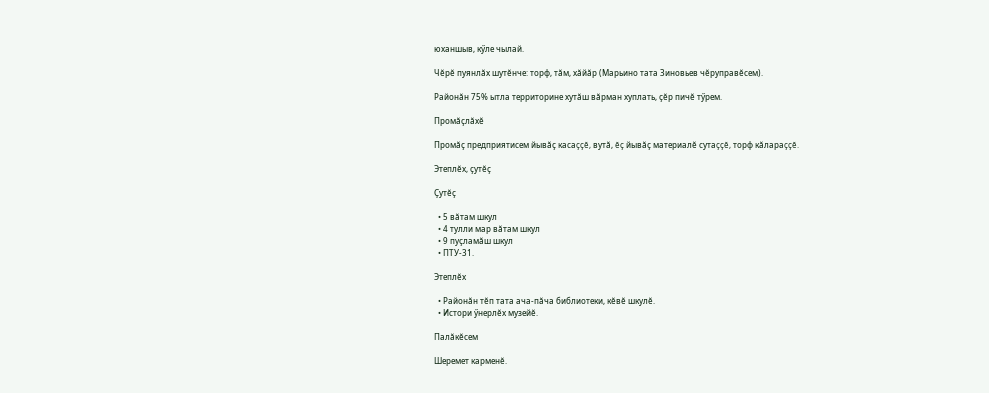юханшыв, кӳле чылай.

Чĕрĕ пуянлăх шутĕнче: торф, тăм, хăйăр (Марьино тата Зиновьев чĕруправĕсем).

Районăн 75% ытла территорине хутăш вăрман хуплать, çĕр пичĕ тӳрем.

Промăçлăхĕ

Промăç предприятисем йывăç касаççĕ, вутă, ĕç йывăç материалĕ сутаççĕ, торф кăлараççĕ.

Этеплĕх, çутĕç

Çутĕç

  • 5 вăтам шкул
  • 4 тулли мар вăтам шкул
  • 9 пуçламăш шкул
  • ПТУ-31.

Этеплĕх

  • Районăн тĕп тата ача-пăча библиотеки, кĕвĕ шкулĕ.
  • Истори ӳнерлĕх музейĕ.

Палăкĕсем

Шеремет карменĕ.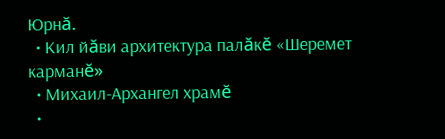Юрнă.
  • Кил йăви архитектура палăкĕ «Шеремет карманĕ»
  • Михаил-Архангел храмĕ
  •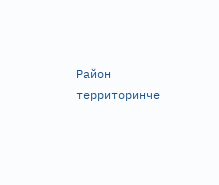Район территоринче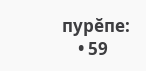пурĕпе:
    • 59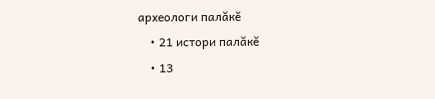археологи палăкĕ
    • 21 истори палăкĕ
    • 13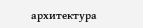архитектура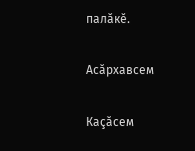палăкĕ.

Асăрхавсем

Каçăсем